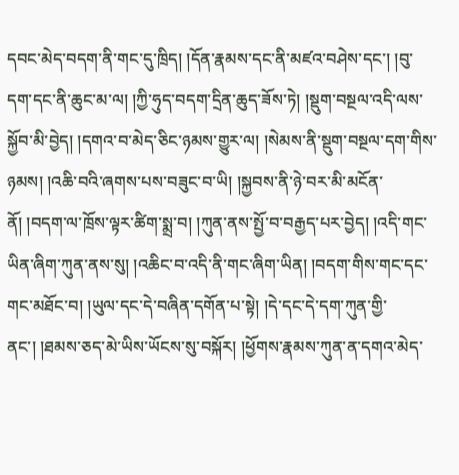དབང་མེད་བདག་ནི་གང་དུ་ཁྲིད། །དོན་རྣམས་དང་ནི་མཛའ་བཤེས་དང་། །བུ་དག་དང་ནི་ཆུང་མ་ལ། །ཀྱི་ཧུད་བདག་དྲིན་ཆུད་ཟོས་ཏེ། །སྡུག་བསྔལ་འདི་ལས་སྐྱོབ་མི་བྱེད། །དགའ་བ་མེད་ཅིང་ཉམས་གྱུར་ལ། །སེམས་ནི་སྡུག་བསྔལ་དག་གིས་ཉམས། །འཆི་བའི་ཞགས་པས་བཟུང་བ་ཡི། །སྐྱབས་ནི་ཉེ་བར་མི་མངོན་ནོ། །བདག་ལ་ཁྲོས་ལྟར་ཚིག་སྨྲ་བ། །ཀུན་ནས་སྤྱོ་བ་བརྒྱད་པར་བྱེད། །འདི་གང་ཡིན་ཞིག་ཀུན་ནས་སུ། །འཆིང་བ་འདི་ནི་གང་ཞིག་ཡིན། །བདག་གིས་གང་དང་གང་མཐོང་བ། །ཡུལ་དང་དེ་བཞིན་དགོན་པ་སྟེ། །དེ་དང་དེ་དག་ཀུན་གྱི་ནང་། །ཐམས་ཅད་མེ་ཡིས་ཡོངས་སུ་བསྐོར། །ཕྱོགས་རྣམས་ཀུན་ན་དགའ་མེད་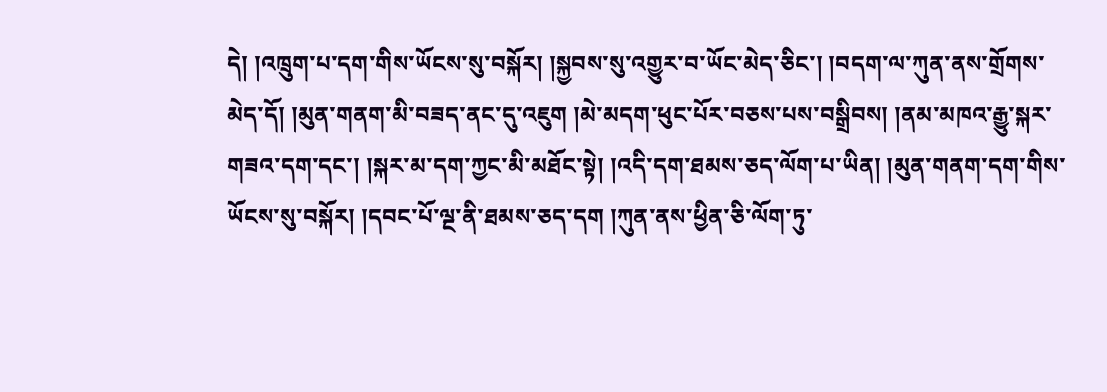དེ། །འཁྲུག་པ་དག་གིས་ཡོངས་སུ་བསྐོར། །སྐྱབས་སུ་འགྱུར་བ་ཡོང་མེད་ཅིང་། །བདག་ལ་ཀུན་ནས་གྲོགས་མེད་དོ། །མུན་གནག་མི་བཟད་ནང་དུ་འཇུག །མེ་མདག་ཕུང་པོར་བཅས་པས་བསྒྲིབས། །ནམ་མཁའ་རྒྱུ་སྐར་གཟའ་དག་དང་། །སྐར་མ་དག་ཀྱང་མི་མཐོང་སྟེ། །འདི་དག་ཐམས་ཅད་ལོག་པ་ཡིན། །མུན་གནག་དག་གིས་ཡོངས་སུ་བསྐོར། །དབང་པོ་ལྔ་ནི་ཐམས་ཅད་དག །ཀུན་ནས་ཕྱིན་ཅི་ལོག་ཏུ་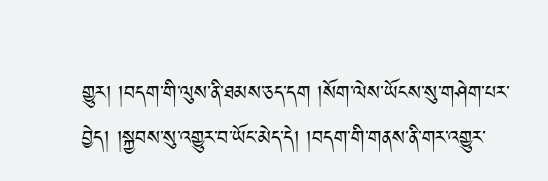གྱུར། །བདག་གི་ལུས་ནི་ཐམས་ཅད་དག །སོག་ལེས་ཡོངས་སུ་གཤེག་པར་བྱེད། །སྐྱབས་སུ་འགྱུར་བ་ཡོང་མེད་དེ། །བདག་གི་གནས་ནི་གར་འགྱུར་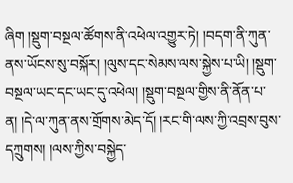ཞིག །སྡུག་བསྔལ་ཚོགས་ནི་འཕེལ་འགྱུར་ཏེ། །བདག་ནི་ཀུན་ནས་ཡོངས་སུ་བསྐོར། །ལུས་དང་སེམས་ལས་སྐྱེས་པ་ཡི། །སྡུག་བསྔལ་ཡང་དང་ཡང་དུ་འཕེལ། །སྡུག་བསྔལ་གྱིས་ནི་ནོན་པ་ན། །དེ་ལ་ཀུན་ནས་གྲོགས་མེད་དོ། །རང་གི་ལས་ཀྱི་འབྲས་བུས་དཀྲུགས། །ལས་ཀྱིས་བསྐྱེད་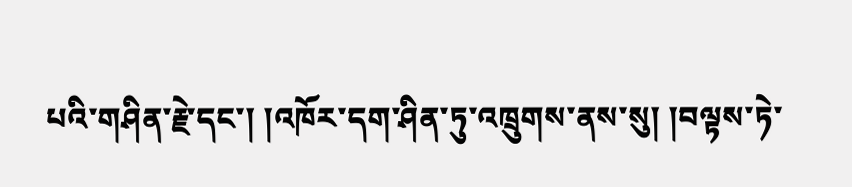པའི་གཤིན་རྗེ་དང་། །འཁོར་དག་ཤིན་ཏུ་འཁྲུགས་ནས་སུ། །བལྟས་ཏེ་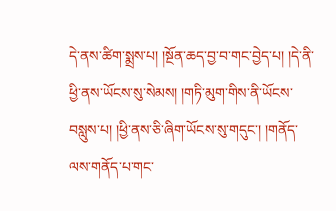དེ་ནས་ཚིག་སྨྲས་པ། །སྔོན་ཆད་བྱ་བ་གང་བྱེད་པ། །དེ་ནི་ཕྱི་ནས་ཡོངས་སུ་སེམས། །གཏི་མུག་གིས་ནི་ཡོངས་བསླུས་པ། །ཕྱི་ནས་ཅི་ཞིག་ཡོངས་སུ་གདུང་། །གནོད་ལས་གནོད་པ་གང་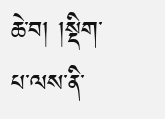ཆེ་བ། །སྡིག་པ་ལས་ནི་